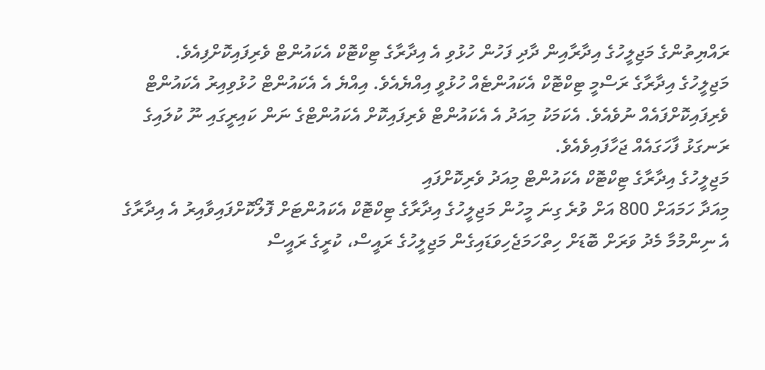ރައްޔިތުންގެ މަޖިލީހުގެ އިދާރާއިން ދާދި ފަހުން ހުޅުވި އެ އިދާރާގެ ޓިކްޓޮކް އެކައުންޓް ވެރިފައިކޮށްފިއެވެ.
މަޖިލީހުގެ އިދާރާގެ ރަސްމީ ޓިކްޓޮކް އެކައުންޓެއް ހުޅުވީ އިއްޔެއެވެ. އިއްޔެ އެ އެކައުންޓް ހުޅުވިއިރު އެކައުންޓް ވެރިފައިކޮށްފައެއް ނުވެއެވެ. އެކަމަކު މިއަދު އެ އެކައުންޓް ވެރިފައިކޮށް އެކައުންޓްގެ ނަން ކައިރީގައި ނޫ ކުލައިގެ ރަނގަޅު ފާހަގައެއް ޖަހާފައިވެއެވެ.
މަޖިލީހުގެ އިދާރާގެ ޓިކްޓޮކް އެކައުންޓް މިއަދު ވެރިކޮށްފައި
މިއަދާ ހަމައަށް 800 އަށް ވުރެ ގިނަ މީހުން މަޖިލީހުގެ އިދާރާގެ ޓިކްޓޮކް އެކައުންޓަށް ފޮލޯކޮށްފައިވާއިރު އެ އިދާރާގެ އެ ނިންމުމާ މެދު ވަރަށް ބޮޑަށް ހިތްހަމަޖެހިވަޑައިގެން މަޖިލީހުގެ ރައީސް، ކުރީގެ ރައީސް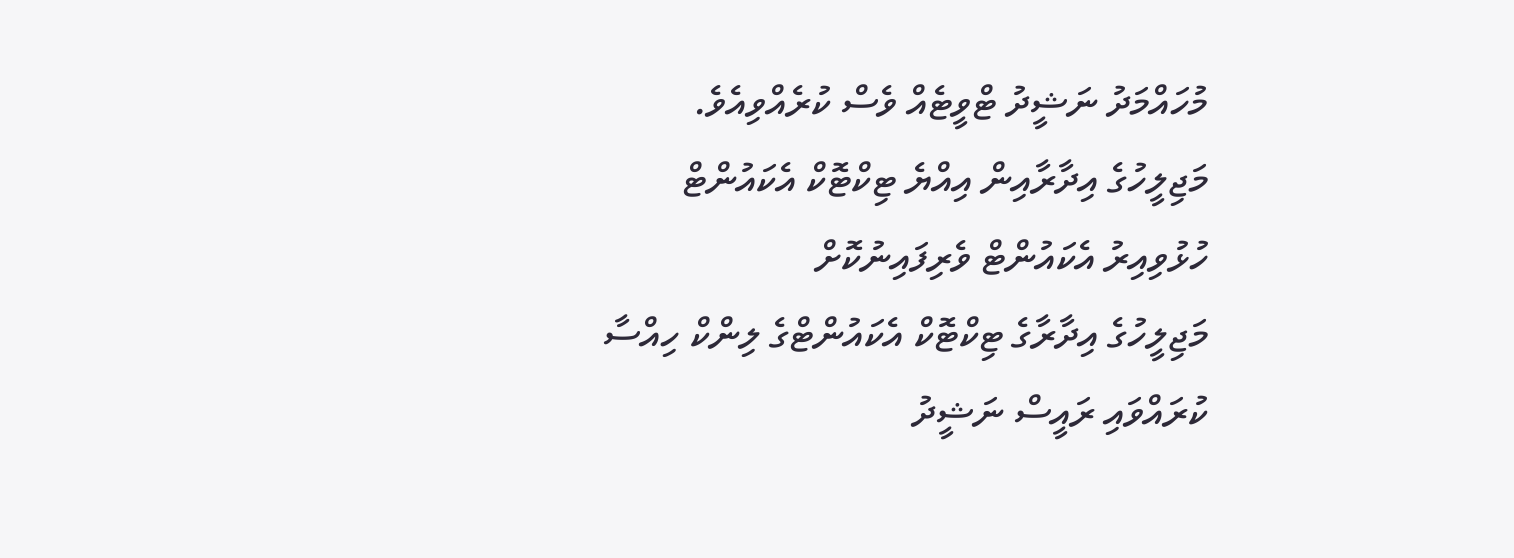މުހައްމަދު ނަޝީދު ޓްވީޓެއް ވެސް ކުރެއްވިއެވެ.
މަޖިލީހުގެ އިދާރާއިން އިއްޔެ ޓިކްޓޮކް އެކައުންޓް ހުޅުވިއިރު އެކައުންޓް ވެރިފައިނުކޮށް
މަޖިލީހުގެ އިދާރާގެ ޓިކްޓޮކް އެކައުންޓްގެ ލިންކް ހިއްސާ ކުރައްވައި ރައީސް ނަޝީދު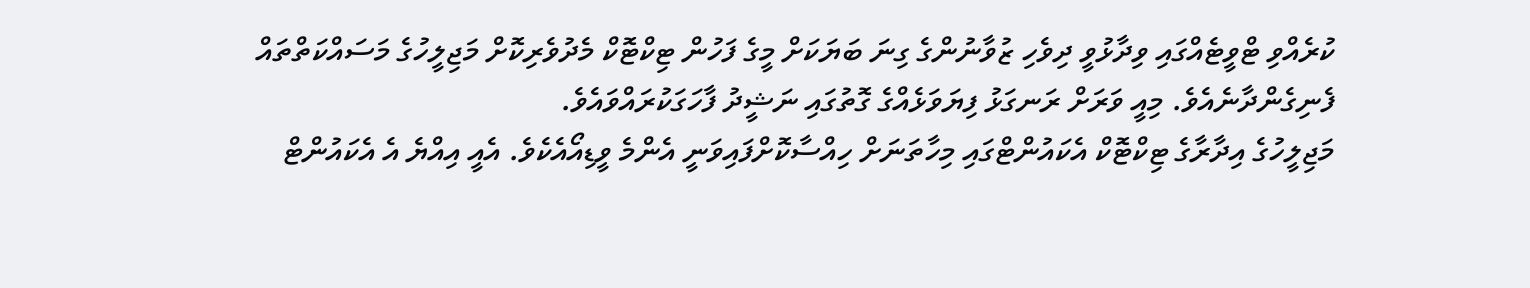ކުރެއްވި ޓްވީޓެއްގައި ވިދާޅުވީ ދިވެހި ޒުވާނުންގެ ގިނަ ބަޔަކަށް މީގެ ފަހުން ޓިކްޓޮކް މެދުވެރިކޮށް މަޖިލީހުގެ މަސައްކަތްތައް ފެނިގެންދާނެއެވެ. މިއީ ވަރަށް ރަނގަޅު ފިޔަވަޅެއްގެ ގޮތުގައި ނަޝީދު ފާހަގަކުރައްވައެވެ.
މަޖިލީހުގެ އިދާރާގެ ޓިކްޓޮކް އެކައުންޓްގައި މިހާތަނަށް ހިއްސާކޮށްފައިވަނީ އެންމެ ވީޑިއޯއެކެވެ. އެއީ އިއްޔެ އެ އެކައުންޓް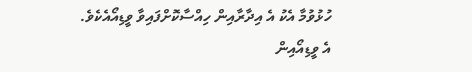ހުޅުވުމާ އެކު އެ އިދާރާއިން ހިއްސާކޮށްފައިވާ ވީޑިއޯއެކެވެ.
އެ ވީޑިއޯއިން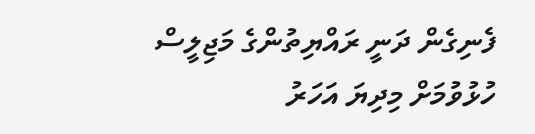ފެނިގެން ދަނީ ރައްޔިތުންގެ މަޖިލީސް ހުޅުވުމަށް މިދިޔަ އަހަރު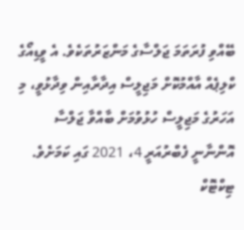ބޭއްވި ފުރަތަމަ ޖަލްސާގެ މަންޒަރުތަކެވެ. އެ ވީޑިއޯގެ ކްލިޕެއް އާއްމުކޮށް މަޖިލީސް އިދާރާއިން ވިދާޅުވީ، މި އަހަރުގެ މަޖިލީސް ހުޅުވުމަށް ބާއްވާ ޖަލްސާ އޮންނާނީ ފެބްރުއަރީ 4، 2021 ގައި ކަމަށެވެ.
ޓިކްޓޮކް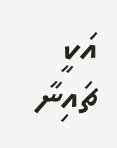އަކީ ޗައިނާ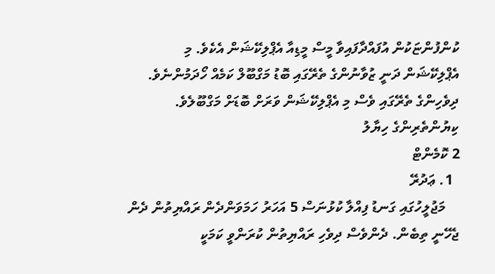ކުންފުންޏަކުން އުފައްދާފައިވާ މީސް މީޑިއާ އެޕްލިކޭޝަން އެކެވެ. މި އެޕްލިކޭޝަން ދަނީ ޒުވާނުންގެ ތެރޭގައި ބޮޑު މަގްބޫލް ކަމެއް ހޯދަމުންނެވެ. ދިވެހިންގެ ތެރޭގައި ވެސް މި އެޕްލިކޭޝަން ވަރަށް ބޮޑަށް މަގްބޫލެވެ.
ކިޔުންތެރިންގެ ހިޔާލު
2 ކޮމެންޓް
  1. ޢަދުރޭ
    މަޖުލީހުގައި ގަނޑު ފިއްލާ ކުޅުނަސް 5 އަހަރު ހަމަވަންދެން ރައްޔިތުން ދެން ޖެހޭނީ ތިބެން. ދެންވެސް ދިވެހި ރައްޔިތުން ކުރަންވީ ކަމަކީ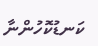ކަނޑުކޮހުންނާ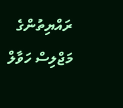ރައްޔިތުންގެ މަޖްލިސް ހަވާލް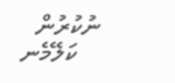ނުކުރުން
    ކަލޭމެނ